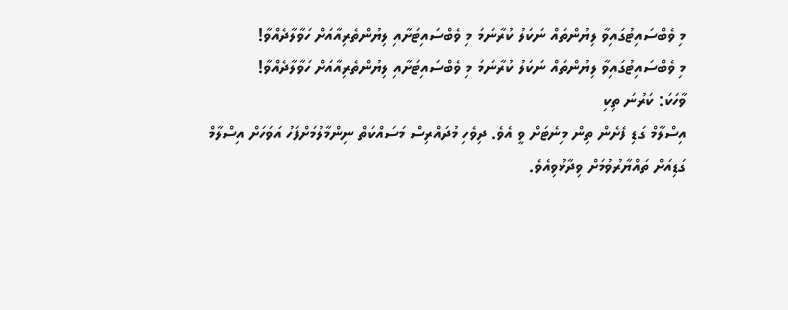މި ވެބްސައިޓުގައިވާ ލިޔުންތައް ނަކަލު ކުރާނަމަ މި ވެބްސައިޓަށާއި ލިޔުންތެރިއާއަށް ހަވާލާދެއްވާ!
މި ވެބްސައިޓުގައިވާ ލިޔުންތައް ނަކަލު ކުރާނަމަ މި ވެބްސައިޓަށާއި ލިޔުންތެރިއާއަށް ހަވާލާދެއްވާ!
ވާހަކަ: ކަރުނަ ތިކި
އިސްލާމް ގަޑި ފެށެން ތިން މިނެޓަށް ވީ އެވެ. ދިވެހި މުދައްރިސް މަސައްކަތް ނިންމާލުމަށްފަހު އަވަހަށް އިސްލާމް ގަޑިއަށް ތައްޔާރުވުމަށް ވިދާޅުވިއެވެ.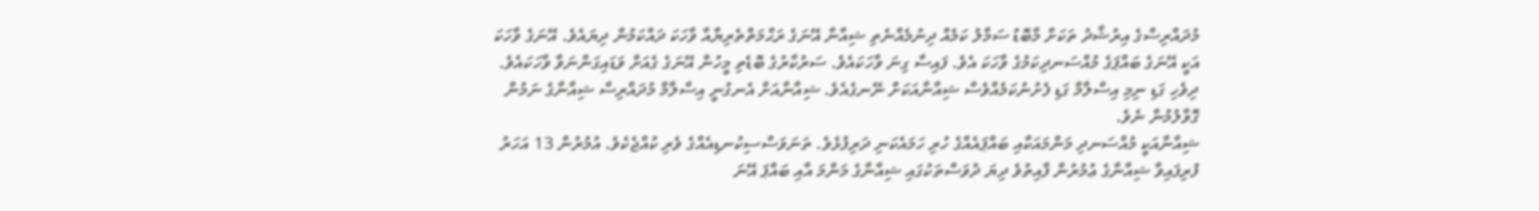މުދައްރިސްގެ އިރުޝާދު ތަކަށް މާބޮޑު ސަމާލު ކަމެއް ދިނުމެއްނެތި ޝިއާނާ އޭނަގެ ރަޙްމަތްތެރިޔާއާ ވާހަކަ ދައްކަމުން ދިޔައެވެ. އޭނަގެ ވާހަކަ އަކީ އޭނަގެ ބައްޕަގެ މުއްސަނދިކަމުގެ ވާހަކަ އެވެ. ފައިސާ ގިނަ ވާހަކައެވެ. ސަރުކާރުގެ ބޮޑެތި މީހުން އޭނަގެ ގެއަށް ވަޑައިގަންނަވާ ވާހަކައެވެ. ދިވެހި ގަޑި ނިމި އިސްލާމް ގަޑި ފެށުނުކަމެއްވެސް ޝިއާނާއަކަށް ނޭނގެއެވެ. ޝިއާނާއަށް އެނގުނީ އިސްލާމް މުދައްރިސް ޝިއާނާގެ ނަމުން ގޮވާލުމުން ނެވެ.
ޝިއާނާއަކީ މުއްސަނދި މަންމައަކާއި ބައްޕައެއްގެ ހުރި ހަމައެކަނި ދަރިފުޅެވެ. ތަނަވަސްސިކުނޑިއެއްގެ ވެރި ކުއްޖެކެވެ. އުމުރުން 13 އަހަރު ފުރިފައިވާ ޝިއާނާގެ ޢުމުރުން ފާއިތުވެ ދިޔަ ދުވަސްތަކުގައި ޝިއާނާގެ މަންމަ އާއި ބައްޕަ އޭނަ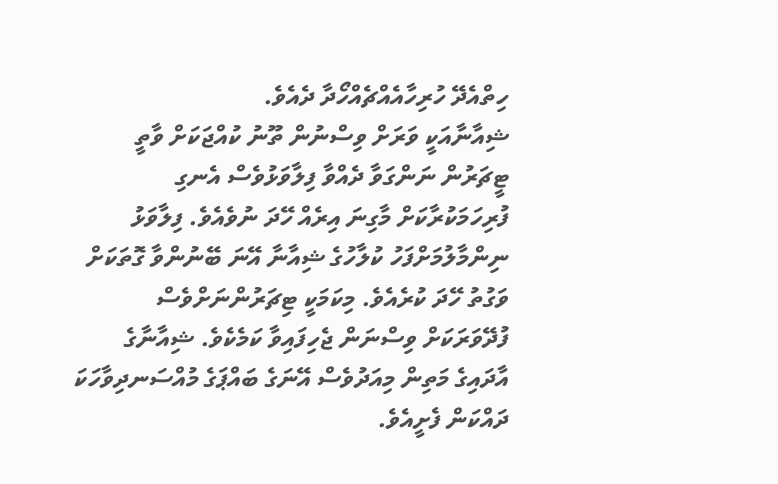ހިތްއެދޭ ހުރިހާއެއްޗެއްހޯދާ ދެއެވެ.
ޝިއާނާއަކީ ވަރަށް ވިސްނުން ތޫނު ކުއްޖަކަށް ވާތީ ޓީޗަރުން ނަންގަވާ ދެއްވާ ފިލާވަޅުވެސް އެނގި ފުރިހަމަކުރާކަށް މާގިނަ އިރެއް ހޭދަ ނުވެއެވެ. ފިލާވަޅު ނިންމާލުމަށްފަހު ކުލާހުގެ ޝިއާނާ އޭނަ ބޭނުންވާ ގޮތަކަށް ވަގުތު ހޭދަ ކުރެއެވެ. މިކަމަކީ ޓިޗަރުންނަށްވެސް ފުދޭވަރަކަށް ވިސްނަން ޖެހިފައިވާ ކަމެކެވެ. ޝިއާނާގެ އާދައިގެ މަތިން މިއަދުވެސް އޭނަގެ ބައްޕަގެ މުއްސަނދިވާހަކަ ދައްކަން ފެށީއެވެ.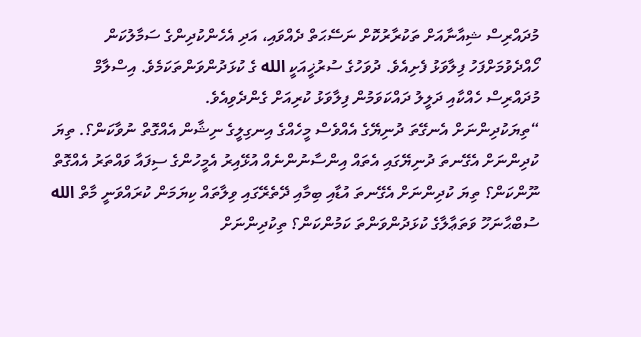މުދައްރިސް ޝިއާނާއަށް ތަކުރާރުކޮށް ނަސޭޙަތް ދެއްވައި، އަދި އެހެންކުދިންގެ ސަމާލުކަން ހޯއްދެވުމަށްފަހު ފިލާވަޅު ފެށިއެވެ. ދުވަހުގެ ސުރުޚީއަކީ الله ގެ ކުޅަދުންވަންތަކަމެވެ. އިސްލާމް މުދައްރިސް ހެއްކާއި ދަލީލު ދައްކަވަމުން ފިލާވަޅު ކުރިއަށް ގެންދެވިއެވެ.
“ތިޔަކުދިންނަށް އެނގޭތަ ދުނިޔޭގެ އެއްވެސް މީހެއްގެ އިނގިލީގެ ނިޝާން އެއްގޮތް ނުވާކަން؟. ތިޔަ ކުދިންނަށް އެގޭނތަ ދުނިޔޭގައި އެތައް އިންސާނުންނެއް އުޅޭއިރު އެމީހުންގެ ސިފައާ ވައްތަރު އެއްގޮތް ނޫންކަން؟ ތިޔަ ކުދިންނަށް އެގޭނތަ އުޑާއި ބިމާއި ދޭތެރޭގައި ވިލާތައް ކިޔަމަން ކުރައްވަނީ މާތް الله ސުބްޙާނަހޫ ވަތަޢާލާގެ ކުޅަދުންވަންތަ ކަމުންކަން؟ ތިކުދިންނަށް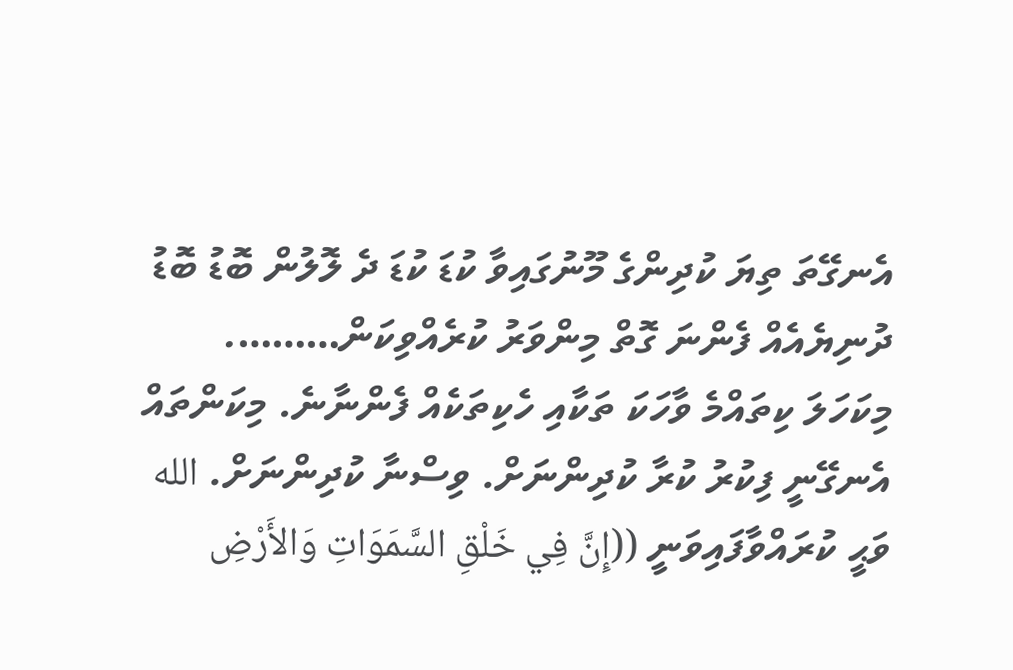އެނގޭތަ ތިޔަ ކުދިންގެ މޫނުގައިވާ ކުޑަ ކުޑަ ދެ ލޮލުން ބޮޑު ބޮޑު ދުނިޔެއެއް ފެންނަ ގޮތް މިންވަރު ކުރެއްވިކަން………. މިކަހަލަ ކިތައްމެ ވާހަކަ ތަކާއި ހެކިތަކެއް ފެންނާނެ. މިކަންތައް އެނގޭނީ ފިކުރު ކުރާ ކުދިންނަށް. ވިސްނާ ކުދިންނަށް. الله ވަޙީ ކުރައްވާފައިވަނީ ((إِنَّ فِي خَلْقِ السَّمَوَاتِ وَالأَرْضِ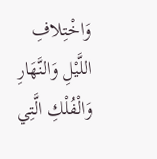وَاخْتِلافِ اللَّيْلِ وَالنَّهَارِ وَالْفُلْكِ الَّتِي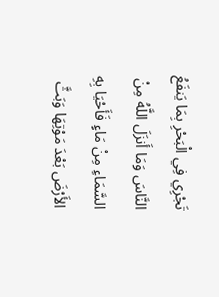تَجْرِي فِي الْبَحْرِ بِمَا يَنفَعُ النَّاسَ وَمَا أَنزَلَ اللَّهُ مِنْ السَّمَاءِ مِنْ مَاءٍ فَأَحْيَا بِهِ الأَرْضَ بَعْدَ مَوْتِهَا وَبَثَّ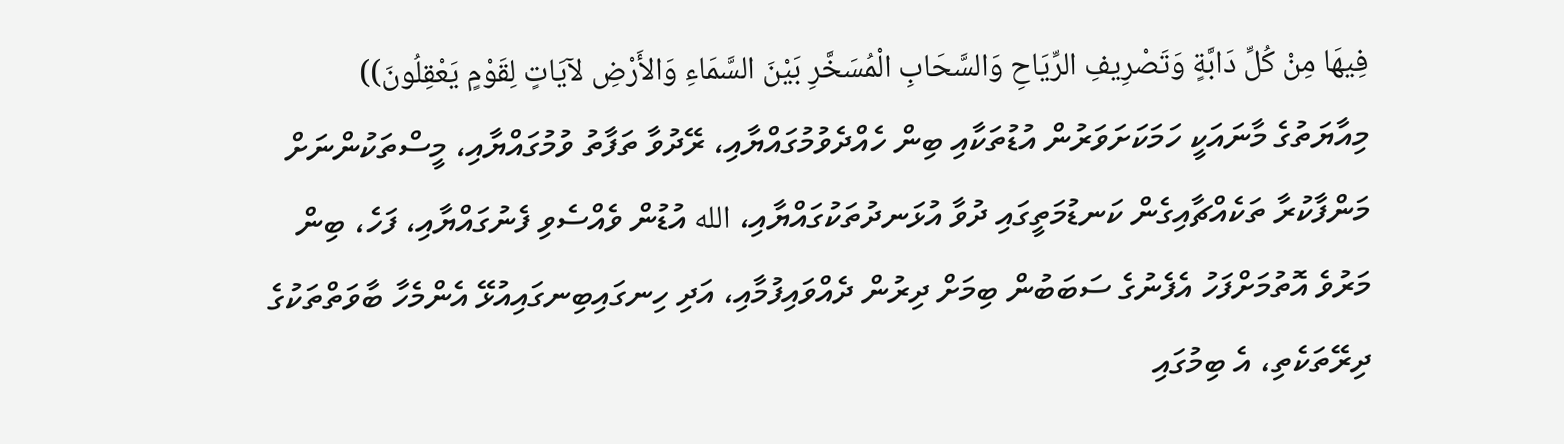فِيهَا مِنْ كُلِّ دَابَّةٍ وَتَصْرِيفِ الرِّيَاحِ وَالسَّحَابِ الْمُسَخَّرِ بَيْنَ السَّمَاءِ وَالأَرْضِ لآيَاتٍ لِقَوْمٍ يَعْقِلُونَ)) މިއާޔަތުގެ މާނައަކީ ހަމަކަށަވަރުން އުޑުތަކާއި ބިން ހެއްދެވުމުގައްޔާއި، ރޭދުވާ ތަފާތު ވުމުގައްޔާއި، މީސްތަކުންނަށް މަންފާކުރާ ތަކެއްޗާއިގެން ކަނޑުމަތީގައި ދުވާ އުޅަނދުތަކުގައްޔާއި، الله އުޑުން ވެއްސެވި ފެނުގައްޔާއި، ފަހެ، ބިން މަރުވެ އޮތުމަށްފަހު އެފެނުގެ ސަބަބުން ބިމަށް ދިރުން ދެއްވައިފުމާއި، އަދި ހިނގައިބިނގައިއުޅޭ އެންމެހާ ބާވަތްތަކުގެ ދިރޭތަކެތި، އެ ބިމުގައި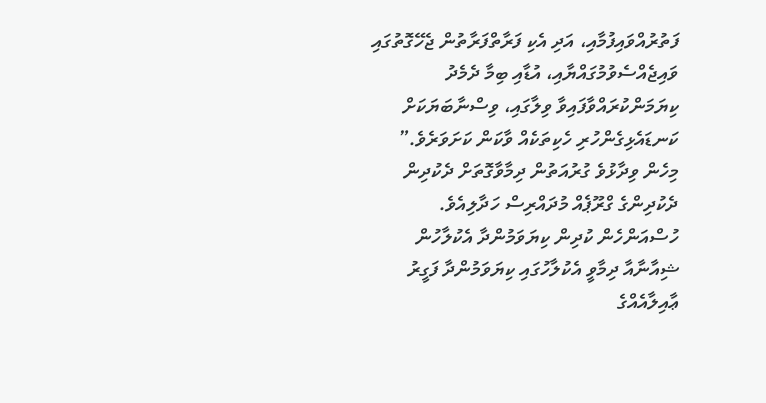ފަތުރުއްވައިފުމާއި، އަދި އެކި ފަރާތްފަރާތުން ޖެހޭގޮތުގައި ވައިޖެއްސެވުމުގައްޔާއި، އުޑާއި ބިމާ ދެމެދު ކިޔަމަންކުރައްވާފައިވާ ވިލާގައި، ވިސްނާބަޔަކަށް ކަނޑައެޅިގެންހުރި ހެކިތަކެއް ވާކަން ކަށަވަރެވެ.”
މިހެން ވިދާޅުވެ ގުރުއަތުން ދިމާވާގޮތަށް ދެކުދިން ދެކުދިންގެ ގްރޫޕެއް މުދައްރިސް ހަދާލިއެވެ. ހުސްއަންހެން ކުދިން ކިޔަވަމުންދާ އެކުލާހުން ޝިއާނާއާ ދިމާވީ އެކުލާހުގައި ކިޔަވަމުންދާ ފަގީރު ޢާއިލާއެއްގެ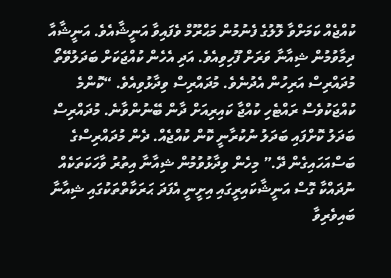ކުއްޖެއް ކަމަށްވާ ލޮލުގެ ފެނުމުން މަޙްރޫމް ވެފައިވާ އަނީޝާއެވެ. އަނީޝާއާ ދިމާވުމުން ޝިއާނާ ވަރަށް ފޫހިވިއެވެ. އަދި އެހެން ކުއްޖަކަށް ބަދަލުވޭތޯ މުދައްރިސް އަރިހުން އެދުނެވެ. މުދައްރިސް ވިދާޅުވިއެވެ. “ކޮންމެ ކުއްޖަކުވެސް ރައްޓެހި ކުއްޖާ ކައިރިއަށް ދާން ބޭނުންވާނެ. މުދައްރިސް ބަދަލު ކޮށްފައި ބަދަލު ނުކުރާނީ ކޮން ކުއްޖެއް. ދެން މުދައްރިސްގެ ބަސްއަހައިގެން ދޭ.” މިހެން ވިދާޅުވުމުން ޝިއާނާ އިތުރު ވާހަކަތަކެއް ނުދައްކާ ގޮސް އަނީޝާކައިރީގައި އިށީނީ އެފަދަ ޙަރަކާތްތަކުގައި ޝިއާނާ ބައިވެރިވާ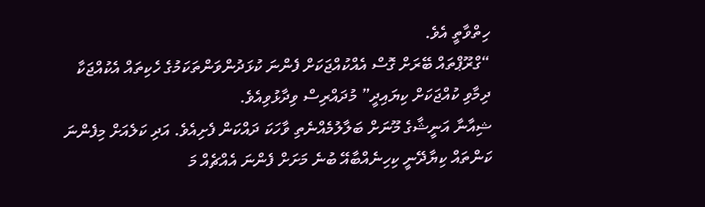ހިތްވާތީ އެވެ.
“ގްރޫޕްތައް ބޭރަށް ގޮސް އެއްކުއްޖަކަށް ފެންނަ ކުޅަދުންވަންތަކަމުގެ ހެކިތައް އެކުއްޖަކާ ދިމާވި ކުއްޖަކަށް ކިޔައިދީ” މުދައްރިސް ވިދާޅުވިއެވެ.
ޝިއާނާ އަނީޝާގެ މޫނަށް ބަލާލުމެއްނެތި ވާހަކަ ދައްކަން ފެށިއެވެ. އަދި ކަލެއަށް މިފެންނަ ކަންތައް ކިޔާދޭނީ ކިހިނެއްބާއޭ ބުނެ މަށަށް ފެންނަ އެއްޗެއް މަ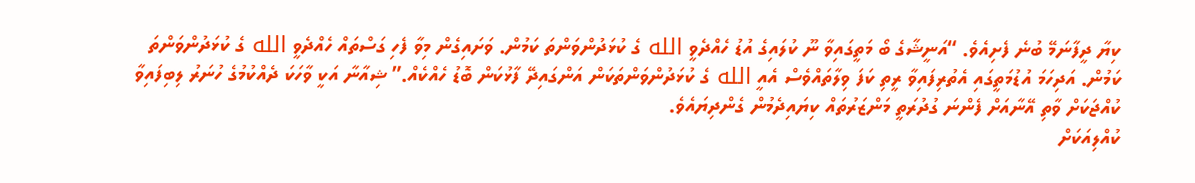ކިޔާ ދީފާނަމޭ ބުނެ ފެށިއެވެ. “އަނީޝާގެ ބޯ މަތީގައިވާ ނޫ ކުލައިގެ އުޑު ހެއްދެވީ الله ގެ ކުޅަދުންވަންތަ ކަމުން. ވަށައިގެން މިވާ ފެހި ގަސްތައް ހެއްދެވީ الله ގެ ކުޅަދުންވަންތަ ކަމުން. އަދިހަމަ އުޑުމަތީގައި އެތުރިފައިވާ ރީތި ކަފަ ވިލާތައްވެސް އެއީ الله ގެ ކުޅަދުންވަންތަކަން އަންގައިދޭ ފާޅުކަން ބޮޑު ހެއްކެއް.” ޝިއާނާ އަކީ ވާހަކަ ދެއްކުމުގެ ހުނަރު ލިބިފައިވާ ކުއްޖަކަށް ވާތި އޭނާއަށް ފެންނަ ގުދުރަތީ މަންޒަރުތައް ކިޔައިދެމުން ގެންދިޔައެވެ.
ކުއްލިއަކަށް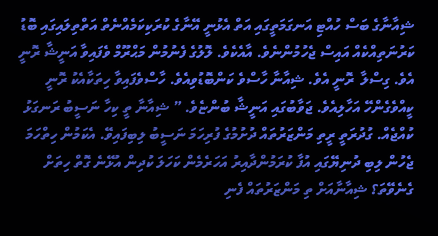ޝިއާނާގެ ބަސް ހުއްޓި އަނގަމަތީގައި އަތް އެޅުނީ އޭނާގެ ކުރަކިކަމެއްނެތް އަތްތިލައިގައި ބޮޑު ކަރުނަތިއްކެއް އައިސް ޖެހުމުންނެވެ. އާއެކެވެ. ލޮލުގެ ފެނުމުން މަޙްރޫމް ވެފައިވާ އަނީޝާ ރޮނީ އެވެ. ގިސްލާ  ރޮނީ އެވެ. ޝިއާނާ ހާސްވެ ކަންބޮޑުވިއެވެ. ހާސްވެފައިވާ ހިތަކާއެކު ރޮނީ ކީއްވެގެންހޭ އަހާލިއެވެ. ޖަވާބުގައި އަނީޝާ ބުންޏެވެ. ” ޝިއާނާ ތީ ކިހާ ނަސީބު ރަނގަޅު ކުއްޖެއް. ގުދުރަތީ ރީތި މަންޒަރުތައް ދުށުމުގެ ފުރިހަމަ ނަސީބު ލިބިފައިވޭ. އެކަމުން ހިތްހަމަ ޖެހުން ލިބި ދުނިޔޭގައި އުފާ ކުރަމުންދާއިރު އަހަރެމެން ކަހަލަ ކުދިން އުޅޭނެ ގޮތް ހިތަށް ގެނެވޭތަ؟ ޝިއާނާއަށް ތި މަންޒަރުތައް ފެނި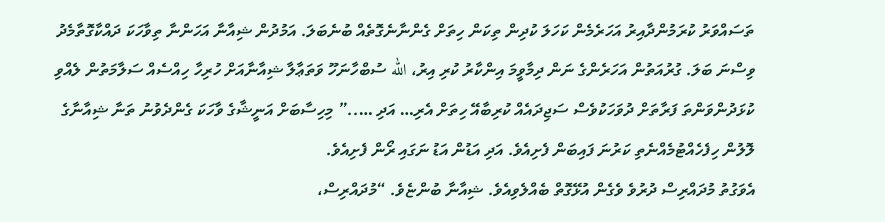ތަސައްވަރު ކުރަމުންދާއިރު އަހަރެމެން ކަހަލަ ކުދިން ތިކަން ހިތަށް ގެންނާނެގޮތެއް ބުނެބަލަ. އަމުދުން ޝިއާނާ އަހަންނާ ތިވާހަކަ ދައްކާގޮތާމެދު ވިސްނަ ބަލަ. ގުރުއަތުން އަހަރެންގެ ނަން ދިމާވީމަ އިންކާރު ކުރި އިރު، الله ސުބްހާނަހޫ ވަތަޢާލާ ޝިއާނާއަށް ހުރިހާ ހިއްސެއް ސަލާމަތުން ލެއްވި ކުޅަދުންވަންތަ ފަރާތަށް ދުވަހަކުވެސް ސަޖިދައެއް ކުރިބާއޭ ހިތަށް އެރި… އަދި …..” މިހިސާބަށް އަނީޝާގެ ވާހަކަ ގެންދެވުނު ތަނާ ޝިއާނާގެ ލޮލުން ހިފެހެއްޓުމެއްނެތި ކަރުނަ ފައިބަން ފެށިއެވެ. އަދި އަޑުން އަޑު ނަގައި ރޯން ފެށިއެވެ.
އެވަގުތު މުދައްރިސް ދުރުވެ ވެގެން އުޅޭގޮތް ބެއްލެވިއެވެ. ޝިއާނާ ބުންޏެވެ. “މުދައްރިސް،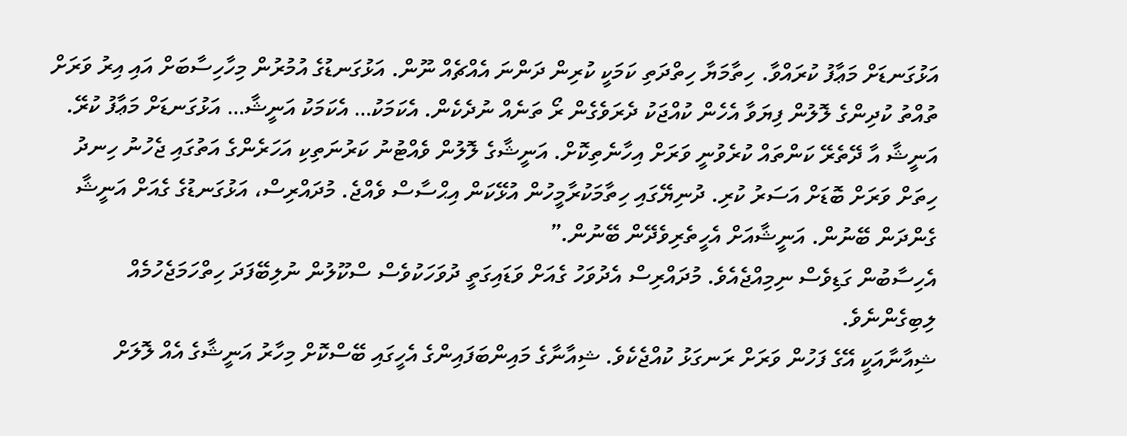އަޅުގަނޑަށް މަޢާފު ކުރައްވާ. ހިތާމަޔާ ހިތްދަތި ކަމަކީ ކުރިން ދަންނަ އެއްޗެއް ނޫން. އަޅުގަނޑުގެ އުމުރުން މިހާހިސާބަށް އައި އިރު ވަރަށް ތުއްތު ކުދިންގެ ލޮލުން ފިޔަވާ އެހެން ކުއްޖަކު ދެރަވެގެން ރޯ ތަނެއް ނުދެކެން. އެކަމަކު… އެކަމަކު އަނީޝާ… އަޅުގަނޑަށް މަޢާފު ކުރޭ. އަނީޝާ އާ ދޭތެރޭ ކަންތައް ކުރެވުނީ ވަރަށް އިހާނެތިކޮށް. އަނީޝާގެ ލޮލުން ވެއްޓުނު ކަރުނަތިކި އަހަރެންގެ އަތުގައި ޖެހުނު ހިނދު ހިތަށް ވަރަށް ބޮޑަށް އަސަރު ކުރި. ދުނިޔޭގައި ހިތާމަކުރާމީހުން އުޅޭކަން އިޙްސާސް ވެއްޖެ. މުދައްރިސް، އަޅުގަނޑުގެ ގެއަށް އަނީޝާ ގެންދަން ބޭނުން. އަނީޝާއަށް އެހީތެރިވެދޭން ބޭނުން.”
އެހިސާބުން ގަޑިވެސް ނިމިއްޖެއެވެ. މުދައްރިސް އެދުވަހު ގެއަށް ވަޑައިގަތީ ދުވަހަކުވެސް ސްކޫލުން ނުލިބޭފަދަ ހިތްހަމަޖެހުމެއް ލިބިގެންނެވެ.
ޝިއާނާއަކީ އޭގެ ފަހުން ވަރަށް ރަނގަޅު ކުއްޖެކެވެ. ޝިއާނާގެ މައިންބަފައިންގެ އެހީގައި ބޭސްކޮށް މިހާރު އަނީޝާގެ އެއް ލޮލަށް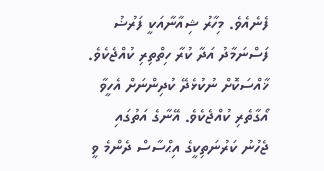ފެނެއެވެ. މިހާރު ޝިއާނާއަކީ ފަރުޟު ފަސްނަމާދު އަދާ ކުރާ ހިތްތިރި ކުއްޖެކެވެ. ޚާއްސަކޮށް ނުކުޅެދޭ ކުދިންނަށް އެހީވާ އޯގާތެރި ކުއްޖެކެވެ. އޭނާގެ އަތުގައި ޖެހުނު ކަރުނަތިކީގެ އިޙްސާސް ދެންމެ ވީ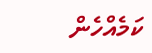ކަމެއްހެން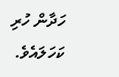ހަދާން ހުރި ކަހަލައެވެ.